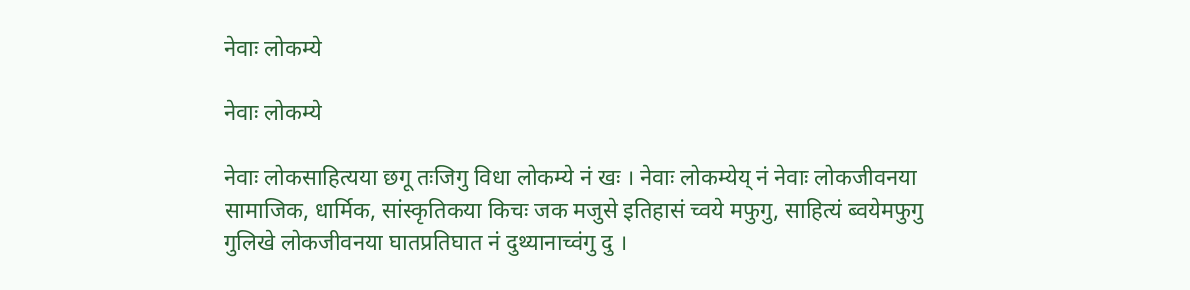नेवाः लोकम्ये

नेवाः लोकम्ये

नेवाः लोकसाहित्यया छगू तःजिगु विधा लोकम्ये नं खः । नेवाः लोकम्येय् नं नेवाः लोकजीवनया सामाजिक, धार्मिक, सांस्कृतिकया किचः जक मजुसे इतिहासं च्वये मफुगु, साहित्यं ब्वयेमफुगु गुलिखे लोकजीवनया घातप्रतिघात नं दुथ्यानाच्वंगु दु ।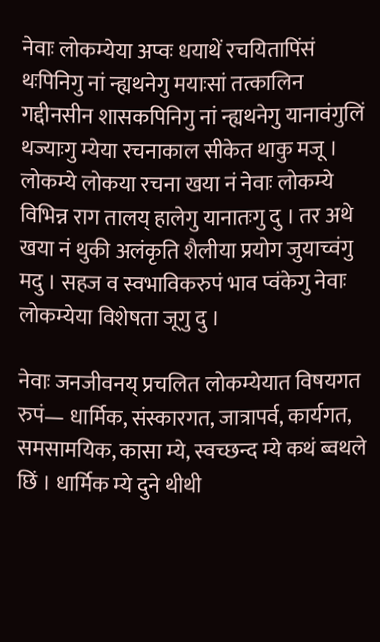नेवाः लोकम्येया अप्वः धयाथें रचयितापिंसं थःपिनिगु नां न्ह्यथनेगु मयाःसां तत्कालिन गद्दीनसीन शासकपिनिगु नां न्ह्यथनेगु यानावंगुलिं थज्याःगु म्येया रचनाकाल सीकेत थाकु मजू । लोकम्ये लोकया रचना खया नं नेवाः लोकम्ये विभिन्न राग तालय् हालेगु यानातःगु दु । तर अथे खया नं थुकी अलंकृति शैलीया प्रयोग जुयाच्वंगु मदु । सहज व स्वभाविकरुपं भाव प्वंकेगु नेवाः लोकम्येया विशेषता जूगु दु ।

नेवाः जनजीवनय् प्रचलित लोकम्येयात विषयगत रुपं— धार्मिक, संस्कारगत, जात्रापर्व, कार्यगत, समसामयिक, कासा म्ये, स्वच्छन्द म्ये कथं ब्वथले छिं । धार्मिक म्ये दुने थीथी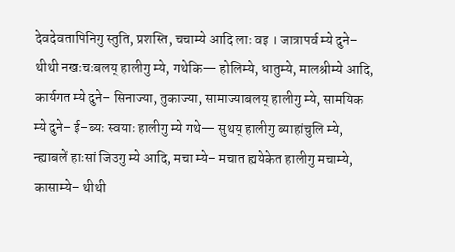देवदेवतापिनिगु स्तुति, प्रशस्ति, चचाम्ये आदि लाः वइ । जात्रापर्व म्ये दुने– थीथी नखःचःबलय् हालीगु म्ये, गथेकि— होलिम्ये, धातुम्ये, मालश्रीम्ये आदि, कार्यगत म्ये दुने– सिनाज्या, तुकाज्या, सामाज्याबलय् हालीगु म्ये, सामयिक म्ये दुने– ई–ब्यः स्वयाः हालीगु म्ये गथे— सुथय् हालीगु ब्याहांचुलि म्ये, न्ह्याबलें हाःसां जिउगु म्ये आदि, मचा म्ये– मचात ह्ययेकेत हालीगु मचाम्ये, कासाम्ये– थीथी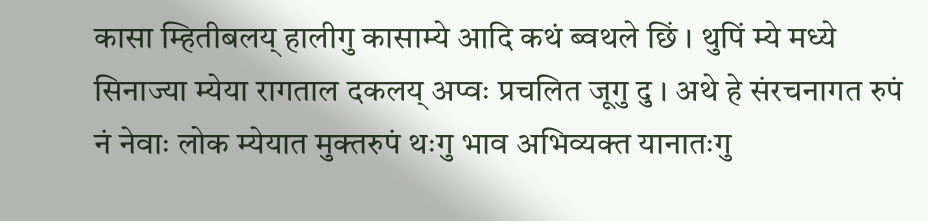कासा म्हितीबलय् हालीगु कासाम्ये आदि कथं ब्वथले छिं । थुपिं म्ये मध्ये सिनाज्या म्येया रागताल दकलय् अप्वः प्रचलित जूगु दु । अथे हे संरचनागत रुपं नं नेवाः लोक म्येयात मुक्तरुपं थःगु भाव अभिव्यक्त यानातःगु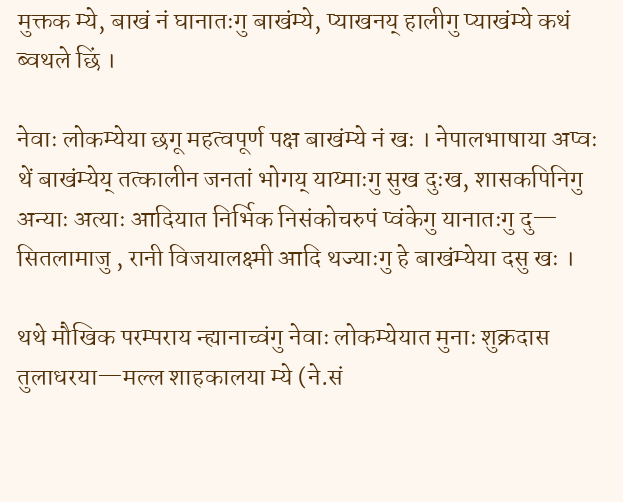मुक्तक म्ये, बाखं नं घानातःगु बाखंम्ये, प्याखनय् हालीगु प्याखंम्ये कथं ब्वथले छिं ।

नेवाः लोकम्येया छगू महत्वपूर्ण पक्ष बाखंम्ये नं खः । नेपालभाषाया अप्वः थें बाखंम्येय् तत्कालीन जनतां भोगय् याय्माःगु सुख दुःख, शासकपिनिगु अन्याः अत्याः आदियात निर्भिक निसंकोचरुपं प्वंकेगु यानातःगु दु— सितलामाजु , रानी विजयालक्ष्मी आदि थज्याःगु हे बाखंम्येया दसु खः ।

थथे मौखिक परम्पराय न्ह्यानाच्वंगु नेवाः लोकम्येयात मुनाः शुक्रदास तुलाधरया—मल्ल शाहकालया म्ये (ने.सं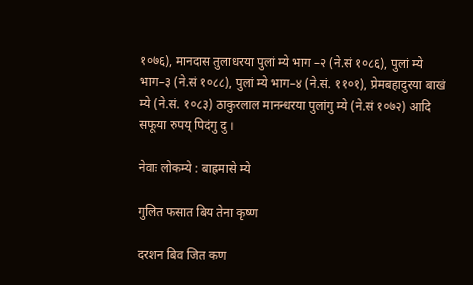१०७६), मानदास तुलाधरया पुलां म्ये भाग –२ (ने.सं १०८६), पुलां म्ये भाग–३ (ने.सं १०८८), पुलां म्ये भाग–४ (ने.सं. ११०१), प्रेमबहादुरया बाखं म्ये (ने.सं. १०८३) ठाकुरलाल मानन्धरया पुलांगु म्ये (ने.सं १०७२) आदि सफूया रुपय् पिदंगु दु ।

नेवाः लोकम्ये : बाह्रमासे म्ये

गुलित फसात बिय तेना कृष्ण

दरशन बिव जित कण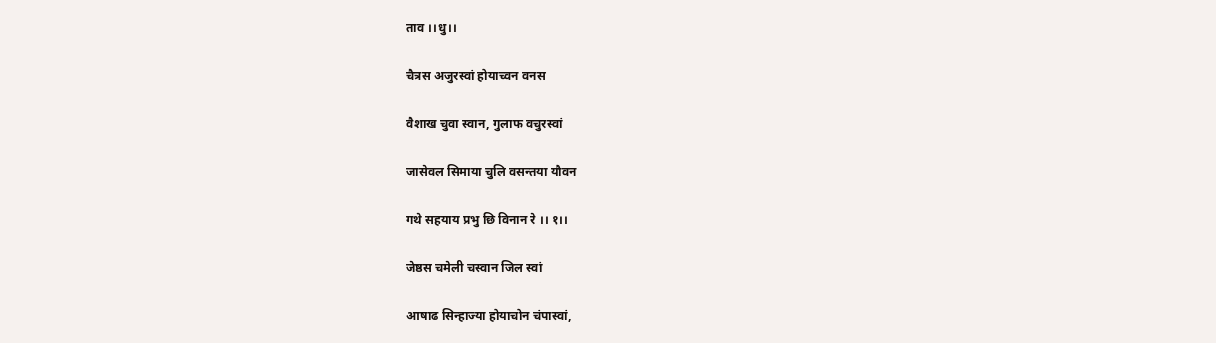ताव ।।धु।।

चैत्रस अजुरस्वां होयाच्वन वनस

वैशाख चुवा स्वान, गुलाफ वचुरस्वां

जासेवल सिमाया चुलि वसन्तया यौवन

गथे सहयाय प्रभु छि विनान रे ।। १।।

जेष्ठस चमेली चस्वान जिल स्वां

आषाढ सिन्हाज्या होयाचोन चंपास्वां,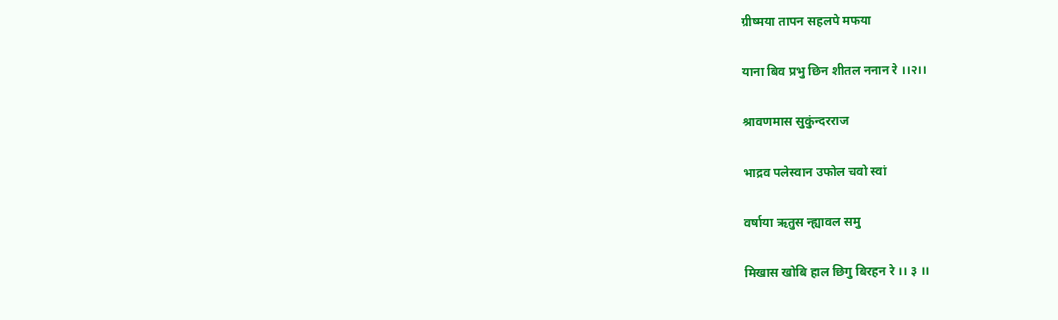ग्रीष्मया तापन सहलपे मफया

याना बिव प्रभु छिन शीतल ननान रे ।।२।।

श्रावणमास सुकुंन्दरराज

भाद्रव पलेस्वान उफोल चवो स्वां

वर्षाया ऋतुस न्ह्यावल समु

मिखास खोबि हाल छिगु बिरहन रे ।। ३ ।।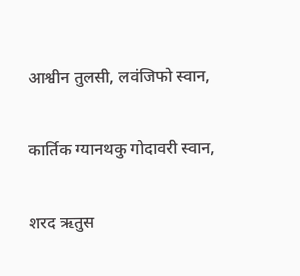आश्वीन तुलसी, लवंजिफो स्वान,

कार्तिक ग्यानथकु गोदावरी स्वान,

शरद ऋतुस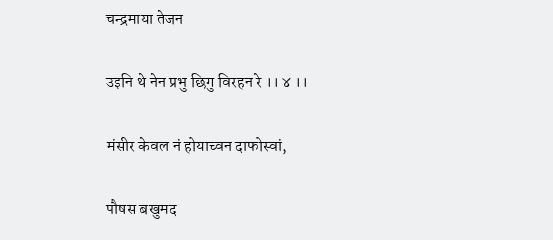चन्द्रमाया तेजन

उइनि थे नेन प्रभु छिगु विरहन रे ।। ४ ।।

मंसीर केवल नं होयाच्वन दाफोस्वां,

पौषस बखुमद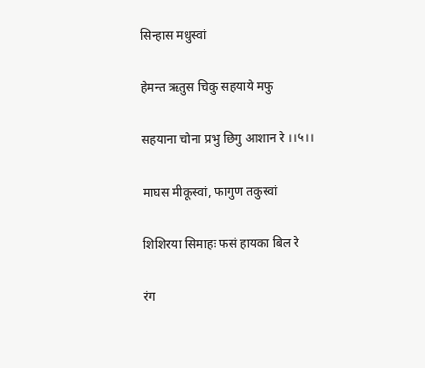सिन्हास मधुस्वां

हेमन्त ऋतुस चिकु सहयाये मफु

सहयाना चोना प्रभु छिगु आशान रे ।।५।।

माघस मीकूस्वां, फागुण तकुस्वां

शिशिरया सिमाहः फसं हायका बिल रे

रंग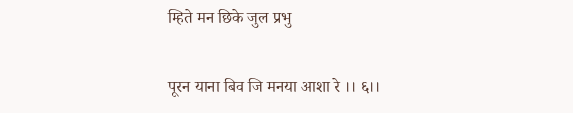म्हिते मन छिके जुल प्रभु

पूरन याना बिव जि मनया आशा रे ।। ६।।